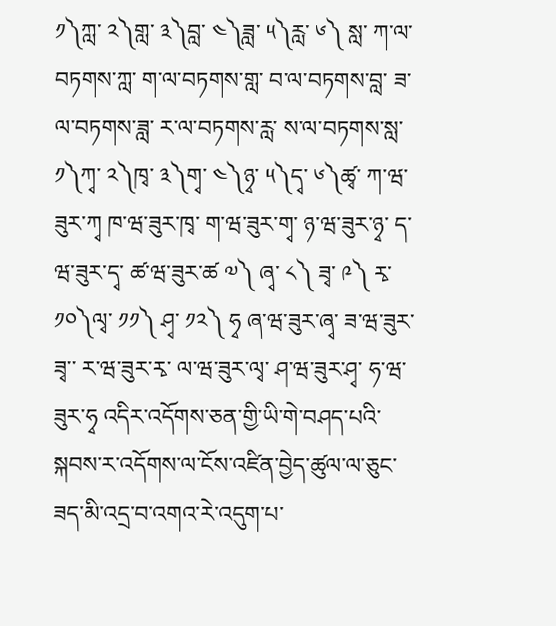༡༽ཀླ་ ༢༽གླ་ ༣༽བླ་ ༤༽ཟླ་ ༥༽རླ་ ༦༽ སླ་ ཀ་ལ་བཏགས་ཀླ་ ག་ལ་བཏགས་གླ་ བ་ལ་བཏགས་བླ་ ཟ་ལ་བཏགས་ཟླ་ ར་ལ་བཏགས་རླ་ ས་ལ་བཏགས་སླ་ ༡༽ཀྭ་ ༢༽ཁྭ་ ༣༽གྭ་ ༤༽ཉྭ་ ༥༽དྭ་ ༦༽ཚྭ་ ཀ་ཝ་ཟུར་ཀྭ ཁ་ཝ་ཟུར་ཁྭ་ ག་ཝ་ཟུར་གྭ་ ཉ་ཝ་ཟུར་ཉྭ་ ད་ཝ་ཟུར་དྭ་ ཚ་ཝ་ཟུར་ཚ ༧༽ ཞྭ་ ༨༽ ཟྭ་ ༩༽ རྭ་ ༡༠༽ལྭ་ ༡༡༽ ཤྭ་ ༡༢༽ ཧྭ ཞ་ཝ་ཟུར་ཞྭ་ ཟ་ཝ་ཟུར་ཟྭ་་ ར་ཝ་ཟུར་རྭ་ ལ་ཝ་ཟུར་ལྭ་ ཤ་ཝ་ཟུར་ཤྭ་ ཧ་ཝ་ཟུར་ཧྭ འདིར་འདོགས་ཅན་གྱི་ཡི་གེ་བཤད་པའི་སྐབས་ར་འདོགས་ལ་ངོས་འཛིན་བྱེད་ཚུལ་ལ་ཅུང་ཟད་མི་འདྲ་བ་འགའ་རེ་འདུག་པ་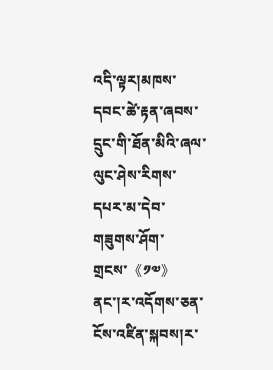འདི་ལྟར།མཁས་དབང་ཚེ་རྟན་ཞབས་དྲུང་གི་ཐོན་མིའི་ཞལ་ལུང་ཤེས་རིགས་དཔར་མ་དེབ་གཟུགས་ཤོག་གྲངས་《༡༧》ནང་།ར་འདོགས་ཅན་ངོས་འཛིན་སྐབས།ར་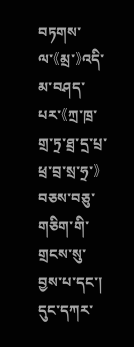བཏགས་ལ་《མྲ་》འདི་མ་བཤད་པར་《ཀྲ་ཁྲ་གྲ་ཏྲ་ཐྲ་དྲ་པྲ་ཕྲ་བྲ་སྲ་ཧྲ་》བཅས་བཅུ་གཅིག་གི་གྲངས་སུ་བྱས་པ་དང་། དུང་དཀར་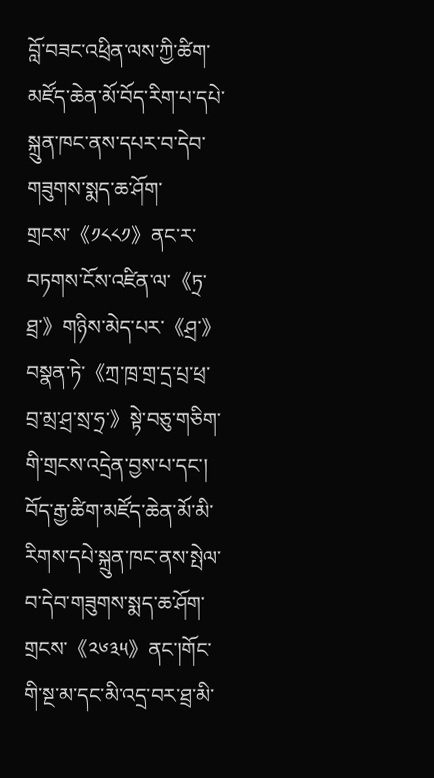བློ་བཟང་འཕྲིན་ལས་ཀྱི་ཚིག་མཛོད་ཆེན་མོ་བོད་རིག་པ་དཔེ་སྐྲུན་ཁང་ནས་དཔར་བ་དེབ་གཟུགས་སྨད་ཆ་ཤོག་གྲངས་《༡༨༨༡》ནང་ར་བཏགས་ངོས་འཛིན་ལ་《ཏྲ་ཐྲ་》གཉིས་མེད་པར་《ཤྲ་》བསྣན་ཏེ་《ཀྲ་ཁྲ་གྲ་དྲ་པྲ་ཕྲ་བྲ་མྲ་ཤྲ་སྲ་ཧྲ་》སྟེ་བཅུ་གཅིག་གི་གྲངས་འདྲེན་བྱས་པ་དང་། བོད་རྒྱ་ཚིག་མཛོད་ཆེན་མོ་མི་རིགས་དཔེ་སྐྲུན་ཁང་ནས་སྤེལ་བ་དེབ་གཟུགས་སྨད་ཆ་ཤོག་གྲངས་《༢༦༣༥》ནང་།གོང་གི་སྔ་མ་དང་མི་འདྲ་བར་ཐྲ་མི་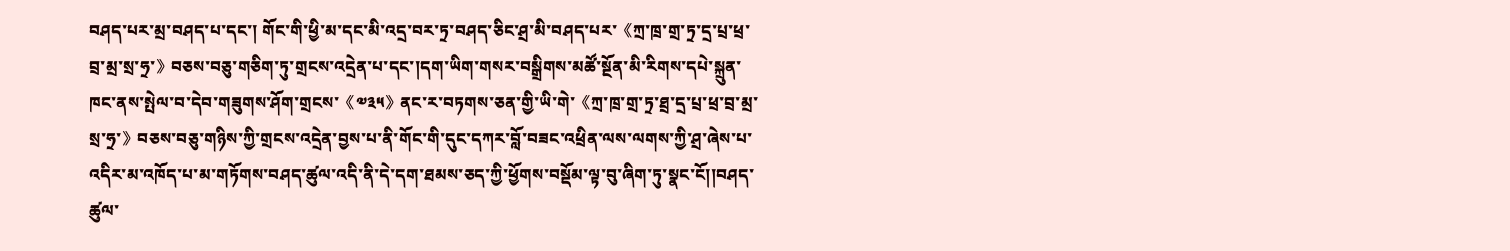བཤད་པར་མྲ་བཤད་པ་དང་། གོང་གི་ཕྱི་མ་དང་མི་འདྲ་བར་ཏྲ་བཤད་ཅིང་ཤྲ་མི་བཤད་པར་《ཀྲ་ཁྲ་གྲ་ཏྲ་དྲ་པྲ་ཕྲ་བྲ་མྲ་སྲ་ཧྲ་》བཅས་བཅུ་གཅིག་ཏུ་གྲངས་འདྲེན་པ་དང་།དག་ཡིག་གསར་བསྒྲིགས་མཚོ་སྔོན་མི་རིགས་དཔེ་སྐྲུན་ཁང་ནས་སྤེལ་བ་དེབ་གཟུགས་ཤོག་གྲངས་《༧༣༥》ནང་ར་བཏགས་ཅན་གྱི་ཡི་གེ་《ཀྲ་ཁྲ་གྲ་ཏྲ་ཐྲ་དྲ་པྲ་ཕྲ་བྲ་མྲ་སྲ་ཧྲ་》བཅས་བཅུ་གཉིས་ཀྱི་གྲངས་འདྲེན་བྱས་པ་ནི་གོང་གི་དུང་དཀར་བློ་བཟང་འཕྲིན་ལས་ལགས་ཀྱི་ཤྲ་ཞེས་པ་འདིར་མ་འཁོད་པ་མ་གཏོགས་བཤད་ཚུལ་འདི་ནི་དེ་དག་ཐམས་ཅད་ཀྱི་ཕྱོགས་བསྡོམ་ལྟ་བུ་ཞིག་ཏུ་སྣང་ངོ།།བཤད་ཚུལ་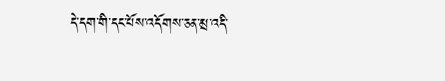དེ་དག་གི་དང་པོས་འདོགས་ཅན་མྲ་འདི་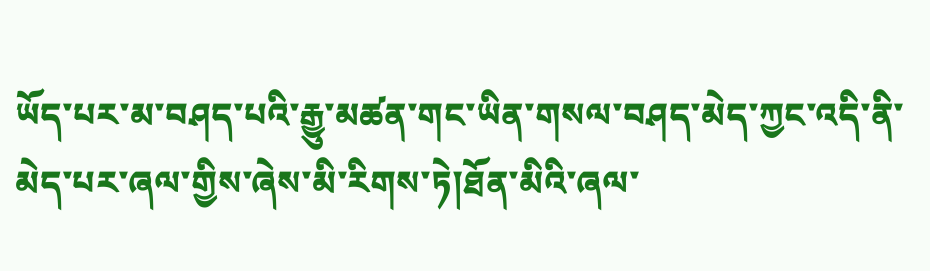ཡོད་པར་མ་བཤད་པའི་རྒྱུ་མཚན་གང་ཡིན་གསལ་བཤད་མེད་ཀྱང་འདི་ནི་མེད་པར་ཞལ་གྱིས་ཞེས་མི་རིགས་ཏེ།ཐོན་མིའི་ཞལ་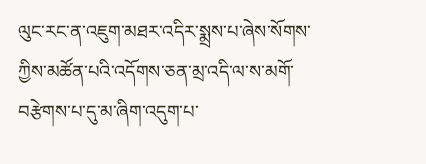ལུང་རང་ན་འཇུག་མཐར་འདིར་སྨྲས་པ་ཞེས་སོགས་ཀྱིས་མཚོན་པའི་འདོགས་ཅན་མྲ་འདི་ལ་ས་མགོ་བརྩེགས་པ་དུ་མ་ཞིག་འདུག་པ་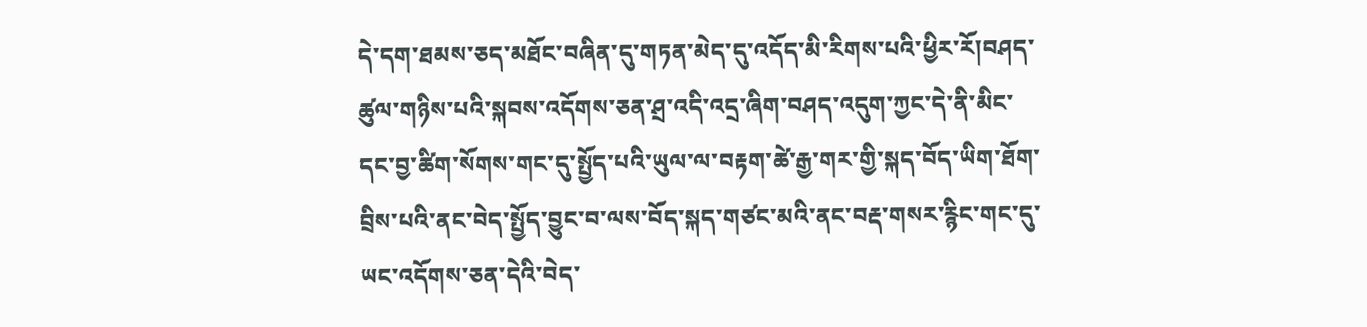དེ་དག་ཐམས་ཅད་མཐོང་བཞིན་དུ་གཏན་མེད་དུ་འདོད་མི་རིགས་པའི་ཕྱིར་རོ།བཤད་ཚུལ་གཉིས་པའི་སྐབས་འདོགས་ཅན་ཤྲ་འདི་འདྲ་ཞིག་བཤད་འདུག་ཀྱང་དེ་ནི་མིང་དང་བྱ་ཚིག་སོགས་གང་དུ་སྤྱོད་པའི་ཡུལ་ལ་བརྟག་ཚེ་རྒྱ་གར་གྱི་སྐད་བོད་ཡིག་ཐོག་བྲིས་པའི་ནང་བེད་སྤྱོད་བྱུང་བ་ལས་བོད་སྐད་གཙང་མའི་ནང་བརྡ་གསར་རྙིང་གང་དུ་ཡང་འདོགས་ཅན་དེའི་བེད་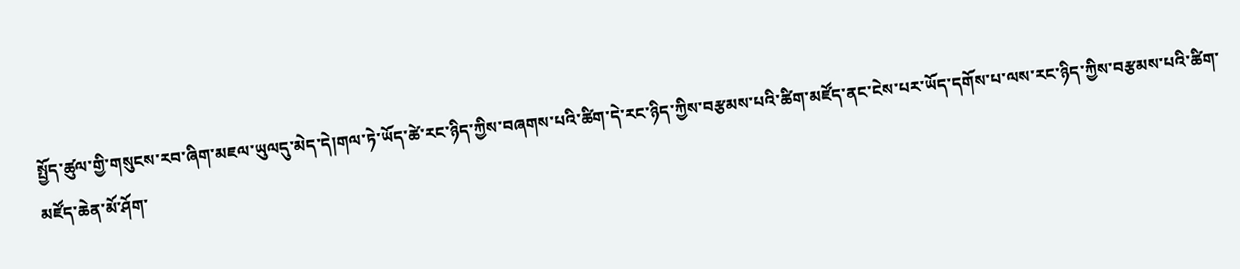སྤྱོད་ཚུལ་གྱི་གསུངས་རབ་ཞིག་མཇལ་ཡུལདུ་མེད་དེ།གལ་ཏེ་ཡོད་ཚེ་རང་ཉིད་ཀྱིས་བཞགས་པའི་ཚིག་དེ་རང་ཉིད་ཀྱིས་བརྩམས་པའི་ཚིག་མཛོད་ནང་ངེས་པར་ཡོད་དགོས་པ་ལས་རང་ཉིད་ཀྱིས་བརྩམས་པའི་ཚིག་མཛོད་ཆེན་མོ་ཤོག་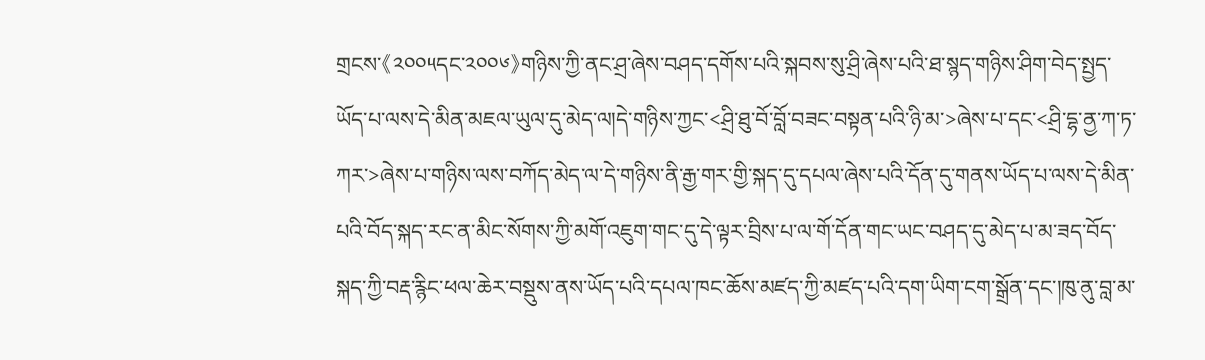གྲངས་《༢༠༠༥དང་༢༠༠༦》གཉིས་ཀྱི་ནང་ཤྲ་ཞེས་བཤད་དགོས་པའི་སྐབས་སུ་ཤྲི་ཞེས་པའི་ཐ་སྙད་གཉིས་ཤིག་བེད་སྤྱད་ཡོད་པ་ལས་དེ་མིན་མཇལ་ཡུལ་དུ་མེད་ལ།དེ་གཉིས་ཀྱང་<ཤྲི་ཐུ་བོ་བློ་བཟང་བསྟན་པའི་ཉི་མ་>ཞེས་པ་དང་<ཤྲི་དྷ་ནྱ་ཀ་ཏ་ཀར་>ཞེས་པ་གཉིས་ལས་བཀོད་མེད་ལ་དེ་གཉིས་ནི་རྒྱ་གར་གྱི་སྐད་དུ་དཔལ་ཞེས་པའི་དོན་དུ་གནས་ཡོད་པ་ལས་དེ་མིན་པའི་བོད་སྐད་རང་ན་མིང་སོགས་ཀྱི་མགོ་འཇུག་གང་དུ་དེ་ལྟར་བྲིས་པ་ལ་གོ་དོན་གང་ཡང་བཤད་དུ་མེད་པ་མ་ཟད་བོད་སྐད་ཀྱི་བརྡ་རྙིང་ཕལ་ཆེར་བསྡུས་ནས་ཡོད་པའི་དཔལ་ཁང་ཆོས་མཛད་ཀྱི་མཛད་པའི་དག་ཡིག་ངག་སྒྲོན་དང་།ཁུ་ནུ་བླ་མ་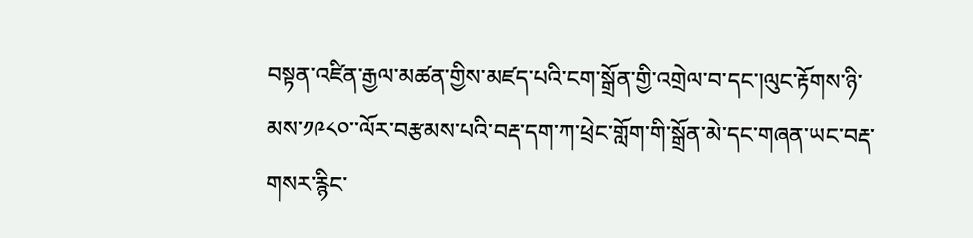བསྟན་འཛིན་རྒྱལ་མཚན་གྱིས་མཛད་པའི་ངག་སྒྲོན་གྱི་འགྲེལ་བ་དང་།ལུང་རྟོགས་ཉི་མས་༡༩༨༠་་ལོར་བརྩམས་པའི་བརྡ་དག་ཀ་ཕྲེང་གློག་གི་སྒྲོན་མེ་དང་གཞན་ཡང་བརྡ་གསར་རྙིང་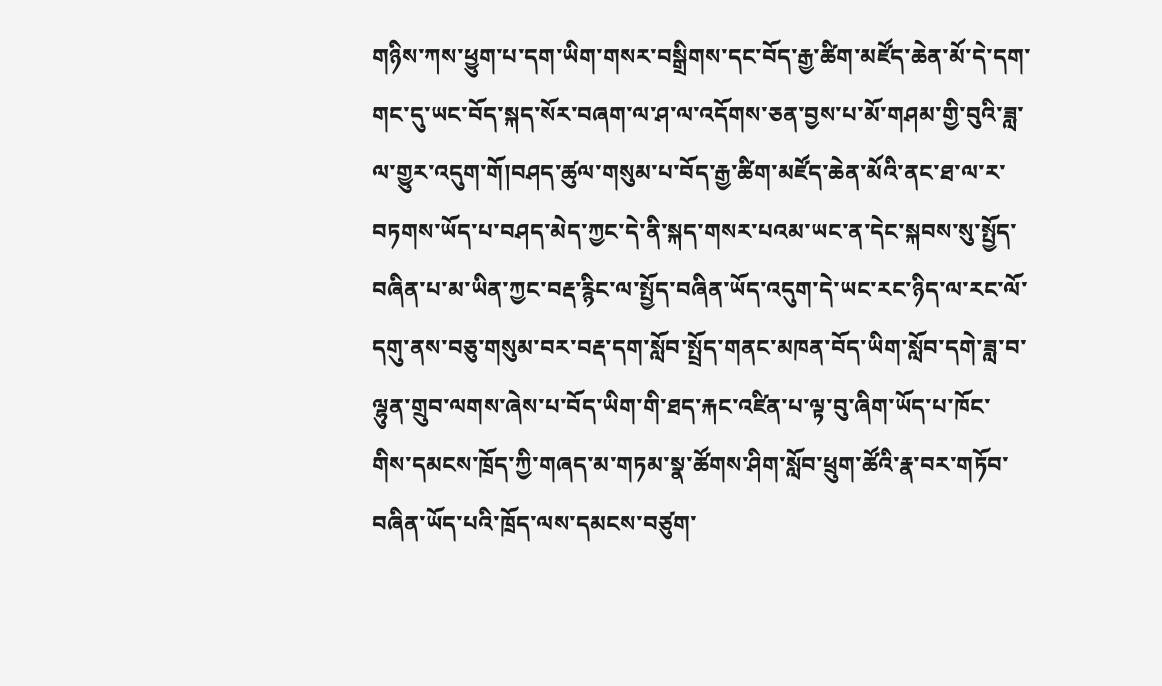གཉིས་ཀས་ཕྱུག་པ་དག་ཡིག་གསར་བསྒྲིགས་དང་བོད་རྒྱ་ཚིག་མཛོད་ཆེན་མོ་དེ་དག་གང་དུ་ཡང་བོད་སྐད་སོར་བཞག་ལ་ཤ་ལ་འདོགས་ཅན་བྱས་པ་མོ་གཤམ་གྱི་བུའི་ཟླ་ལ་གྱུར་འདུག་གོ།བཤད་ཚུལ་གསུམ་པ་བོད་རྒྱ་ཚིག་མཛོད་ཆེན་མོའི་ནང་ཐ་ལ་ར་བཏགས་ཡོད་པ་བཤད་མེད་ཀྱང་དེ་ནི་སྐད་གསར་པའམ་ཡང་ན་དེང་སྐབས་སུ་སྤྱོད་བཞིན་པ་མ་ཡིན་ཀྱང་བརྡ་རྙིང་ལ་སྤྱོད་བཞིན་ཡོད་འདུག་དེ་ཡང་རང་ཉིད་ལ་རང་ལོ་དགུ་ནས་བཅུ་གསུམ་བར་བརྡ་དག་སློབ་སྤྲོད་གནང་མཁན་བོད་ཡིག་སློབ་དགེ་ཟླ་བ་ལྷུན་གྲུབ་ལགས་ཞེས་པ་བོད་ཡིག་གི་ཐད་རྐང་འཛིན་པ་ལྟ་བུ་ཞིག་ཡོད་པ་ཁོང་གིས་དམངས་ཁྲོད་ཀྱི་གཞད་མ་གཏམ་སྣ་ཚོགས་ཤིག་སློབ་ཕྲུག་ཚོའི་རྣ་བར་གཏོབ་བཞིན་ཡོད་པའི་ཁྲོད་ལས་དམངས་བཙུག་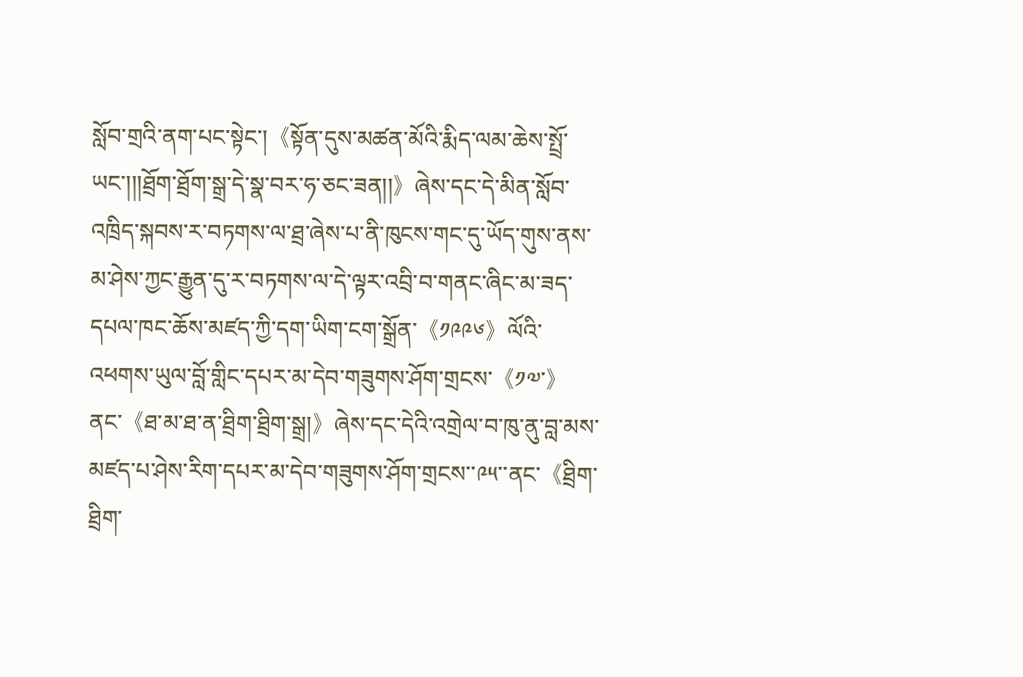སློབ་གྲའི་ནག་པང་སྟེང་།《སྟོན་དུས་མཚན་མོའི་རྨིད་ལམ་ཆེས་སྤྲོ་ཡང་།།།ཐྲོག་ཐྲོག་སྒྲ་དེ་སྣ་བར་ཧ་ཅང་ཟན།།》ཞེས་དང་དེ་མིན་སློབ་འཁྲིད་སྐབས་ར་བཏགས་ལ་ཐྲ་ཞེས་པ་ནི་ཁུངས་གང་དུ་ཡོད་གུས་ནས་མ་ཤེས་ཀྱང་རྒྱུན་དུ་ར་བཏགས་ལ་དེ་ལྟར་འབྲི་བ་གནང་ཞིང་མ་ཟད་དཔལ་ཁང་ཆོས་མཛད་ཀྱི་དག་ཡིག་ངག་སྒྲོན་《༡༩༩༦》ལོའི་འཕགས་ཡུལ་བློ་གླིང་དཔར་མ་དེབ་གཟུགས་ཤོག་གྲངས་《༡༧་》ནང་《ཐ་མ་ཐ་ན་ཐྲིག་ཐྲིག་སྒྲ།》ཞེས་དང་དེའི་འགྲེལ་བ་ཁུ་ནུ་བླ་མས་མཛད་པ་ཤེས་རིག་དཔར་མ་དེབ་གཟུགས་ཤོག་གྲངས་་༩༥་་ནང་《ཐྲིག་ཐྲིག་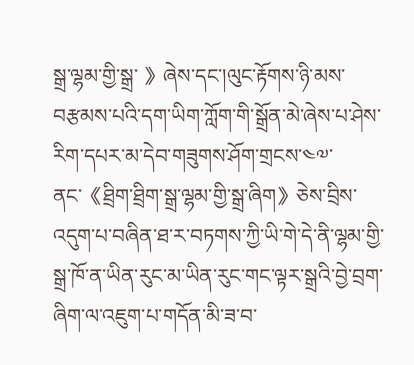སྒྲ་ལྷམ་གྱི་སྒྲ་ 》ཞེས་དང་།ལུང་རྟོགས་ཉི་མས་བརྩམས་པའི་དག་ཡིག་ཀློག་གི་སྒྲོན་མེ་ཞེས་པ་ཤེས་རིག་དཔར་མ་དེབ་གཟུགས་ཤོག་གྲངས་༤༧་ནང་《ཐྲིག་ཐྲིག་སྒྲ་ལྷམ་གྱི་སྒྲ་ཞིག》ཅེས་བྲིས་འདུག་པ་བཞིན་ཐ་ར་བཏགས་ཀྱི་ཡི་གེ་དེ་ནི་ལྷམ་གྱི་སྒྲ་ཁོ་ན་ཡིན་རུང་མ་ཡིན་རུང་གང་ལྟར་སྒྲའི་བྱེ་བྲག་ཞིག་ལ་འཇུག་པ་གདོན་མི་ཟ་བ་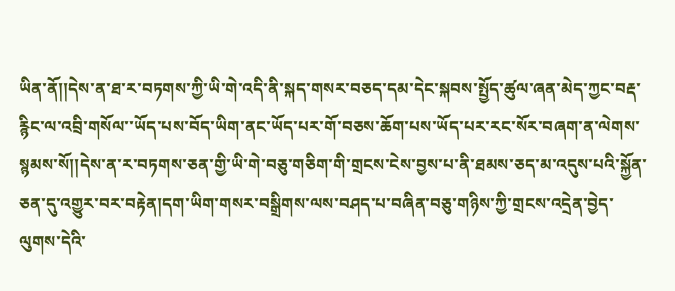ཡིན་ནོ།།དེས་ན་ཐ་ར་བཏགས་ཀྱི་ཡི་གེ་འདི་ནི་སྐད་གསར་བཅད་དམ་དེང་སྐབས་སྤྱོད་ཚུལ་ཞན་མེད་ཀྱང་བརྡ་རྙིང་ལ་འབྲི་གསོལ་་ཡོད་པས་བོད་ཡིག་ནང་ཡོད་པར་གོ་བཅས་ཆོག་པས་ཡོད་པར་རང་སོར་བཞག་ན་ལེགས་སྙམས་སོ།།དེས་ན་ར་བཏགས་ཅན་གྱི་ཡི་གེ་བཅུ་གཅིག་གི་གྲངས་ངེས་བྱས་པ་ནི་ཐམས་ཅད་མ་འདུས་པའི་སྐྱོན་ཅན་དུ་འགྱུར་བར་བརྟེན།དག་ཡིག་གསར་བསྒྲིགས་ལས་བཤད་པ་བཞིན་བཅུ་གཉིས་ཀྱི་གྲངས་འདྲེན་བྱེད་ལུགས་དེའི་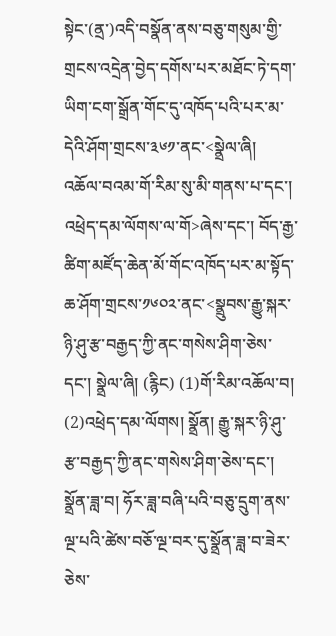སྟེང་(ནྲ་)འདི་བསྣོན་ནས་བཅུ་གསུམ་གྱི་གྲངས་འདྲེན་བྱེད་དགོས་པར་མཐོང་ཏེ་དག་ཡིག་ངག་སྒྲོན་གོང་དུ་འཁོད་པའི་པར་མ་དེའི་ཤོག་གྲངས་༣༦༡་ནང་<སྣྲེལ་ཞི། འཆོལ་བའམ་གོ་རིམ་སུ་མི་གནས་པ་དང་། འཕྲེད་དམ་ལོགས་ལ་གོ>ཞེས་དང་། བོད་རྒྱ་ཚིག་མཛོད་ཆེན་མོ་གོང་འཁོད་པར་མ་སྟོད་ཆ་ཤོག་གྲངས་༡༦༠༢་ནང་<སྣྲུབས་རྒྱུ་སྐར་ཉི་ཤུ་རྩ་བརྒྱད་ཀྱི་ནང་གསེས་ཤིག་ཅེས་དང་། སྣྲེལ་ཞི། (རྙིང) (1)གོ་རིམ་འཆོལ་བ། (2)འཕྲེད་དམ་ལོགས། སྣྲོན། རྒྱུ་སྐར་ཉི་ཤུ་རྩ་བརྒྱད་ཀྱི་ནང་གསེས་ཤིག་ཅེས་དང་། སྣྲོན་ཟླ་བ། ཧོར་ཟླ་བཞི་པའི་བཅུ་དྲུག་ནས་ལྔ་པའི་ཚེས་བཅོ་ལྔ་བར་དུ་སྣྲོན་ཟླ་བ་ཟེར་ཅེས་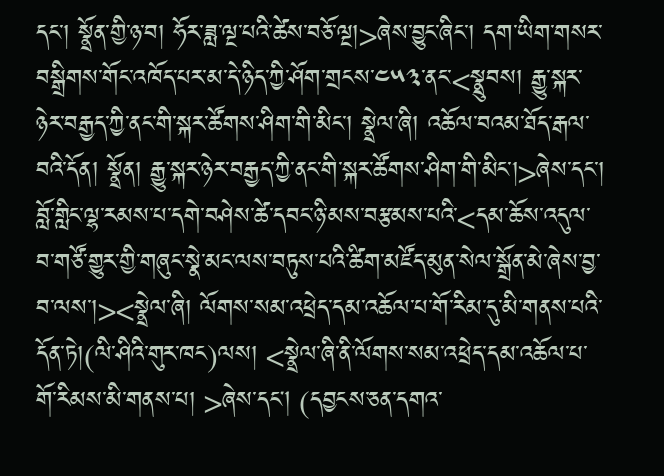དང་། སྣྲོན་གྱི་ཉ་བ། ཧོར་ཟླ་ལྔ་པའི་ཚེས་བཅོ་ལྔ།>ཞེས་བྱུང་ཞིང་། དག་ཡིག་གསར་བསྒྲིགས་གོང་འཁོད་པར་མ་དེ་ཉིད་ཀྱི་ཤོག་གྲངས་༤༥༣་ནང་<སྣྲུབས། རྒྱུ་སྐར་ཉེར་བརྒྱད་ཀྱི་ནང་གི་སྐར་ཚོགས་ཤིག་གི་མིང་། སྣྲེལ་ཞི། འཆོལ་བའམ་ཐོད་རྒལ་བའི་དོན། སྣྲོན། རྒྱུ་སྐར་ཉེར་བརྒྱད་ཀྱི་ནང་གི་སྐར་ཚོགས་ཤིག་གི་མིང་།>ཞེས་དང་། བློ་གླིང་ལྷ་རམས་པ་དགེ་བཤེས་ཚེ་དབང་ཉི་མས་བརྩམས་པའི་<དམ་ཆོས་འདུལ་བ་གཙོ་གྱུར་གྱི་གཞུང་སྣེ་མང་ལས་བཏུས་པའི་ཚིག་མཛོད་མུན་སེལ་སྒྲོན་མེ་ཞེས་བྱ་བ་ལས་།><སྣྲེལ་ཞི། ལོགས་སམ་འཕྲེད་དམ་འཆོལ་པ་གོ་རིམ་དུ་མི་གནས་པའི་དོན་ཏེ།(ལི་ཤིའི་གུར་ཁང)ལས། <སྣྲེལ་ཞི་ནི་ལོགས་སམ་འཕྲེད་དམ་འཆོལ་པ་གོ་རིམས་མི་གནས་པ། >ཞེས་དང། (དབྱངས་ཅན་དགའ་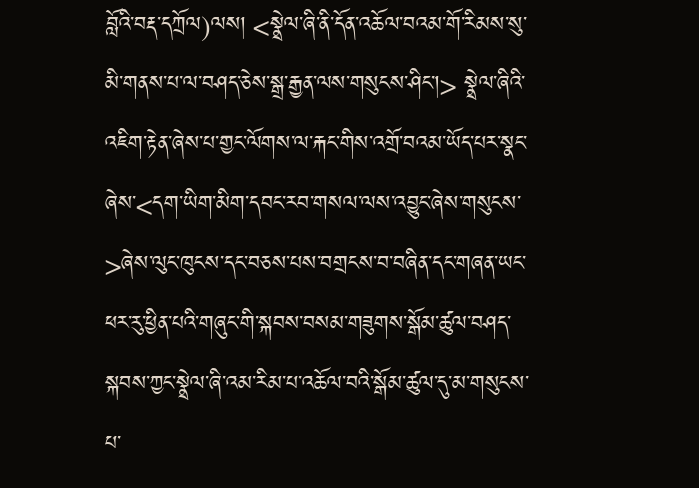བློའི་བརྡ་དཀྲོལ)ལས། <སྣྲེལ་ཞི་ནི་དོན་འཆོལ་བའམ་གོ་རིམས་སུ་མི་གནས་པ་ལ་བཤད་ཅེས་སྒྲ་རྒྱན་ལས་གསུངས་ཤིང་།> སྣྲེལ་ཞིའི་འཇིག་རྟེན་ཞེས་པ་གྱང་ལོགས་ལ་རྐང་གིས་འགྲོ་བའམ་ཡོད་པར་སྣང་ཞེས་<དག་ཡིག་མིག་དབང་རབ་གསལ་ལས་འབྱུང་ཞེས་གསུངས་>ཞེས་ལུང་ཁུངས་དང་བཅས་པས་བགྲངས་བ་བཞིན་དང་གཞན་ཡང་ཕར་རུ་ཕྱིན་པའི་གཞུང་གི་སྐབས་བསམ་གཟུགས་སྒོམ་ཚུལ་བཤད་སྐབས་ཀྱང་སྣྲེལ་ཞི་འམ་རིམ་པ་འཆོལ་བའི་སྒོམ་ཚུལ་དུ་མ་གསུངས་པ་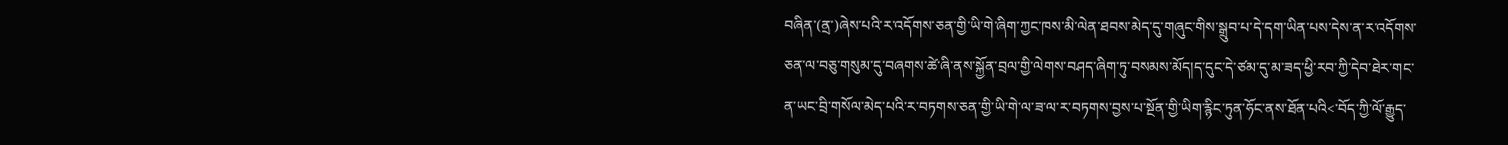བཞིན་(ནྲ་)ཞེས་པའི་ར་འདོགས་ཅན་གྱི་ཡི་གེ་ཞིག་ཀྱང་ཁས་མི་ལེན་ཐབས་མེད་དུ་གཞུང་གིས་སྒྲུབ་པ་དེ་དག་ཡིན་པས་དེས་ན་ར་འདོགས་ཅན་ལ་བཅུ་གསུམ་དུ་བཞགས་ཚེ་ཞི་ནས་སྐྱོན་བྲལ་གྱི་ལེགས་བཤད་ཞིག་ཏུ་བསམས་མོད།ད་དུང་དེ་ཙམ་དུ་མ་ཟད་ཕྱི་རབ་ཀྱི་དེབ་ཐེར་གང་ན་ཡང་བྲི་གསོལ་མེད་པའི་ར་བཏགས་ཅན་གྱི་ཡི་གེ་ལ་ཟ་ལ་ར་བཏགས་བྱས་པ་སྔོན་གྱི་ཡིག་རྙིང་ཏུན་ཧོང་ནས་ཐོན་པའི<་བོད་ཀྱི་ལོ་རྒྱུད་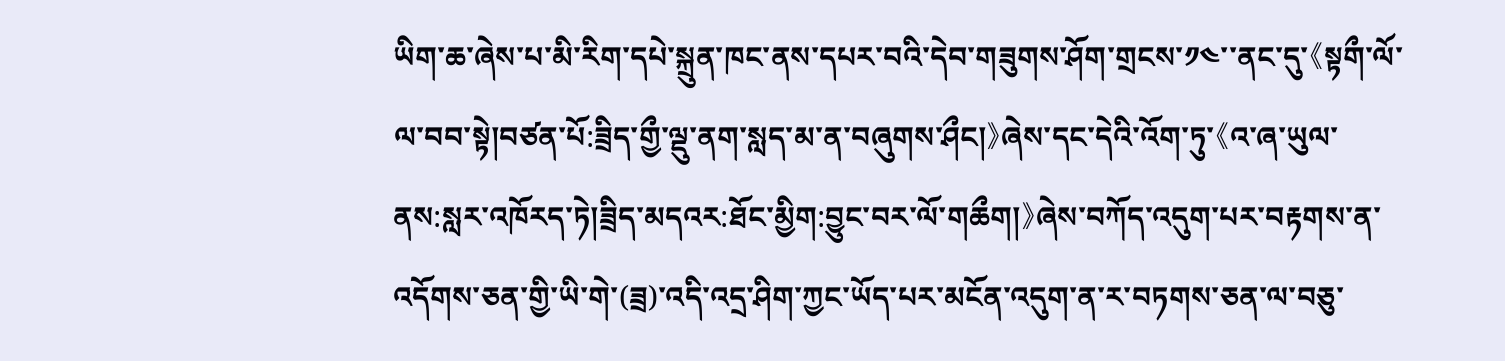ཡིག་ཆ་ཞེས་པ་མི་རིག་དཔེ་སྐྲུན་ཁང་ནས་དཔར་བའི་དེབ་གཟུགས་ཤོག་གྲངས་༡༤་་ནང་དུ་《སྟགྀ་ལོ་ལ་བབ་སྟེ།བཙན་པོ:ཟྲིད་གྱྀ་ལྡུ་ནག་སླད་མ་ན་བཞུགས་ཤྀང།》ཞེས་དང་དེའི་འོག་ཏུ་《འ་ཞ་ཡུལ་ནས:སླར་འཁོརད་ཏེ།ཟྲིད་མདའར:ཐོང་མྱིག:བྱུང་བར་ལོ་གཆྀག།》ཞེས་བཀོད་འདུག་པར་བརྟགས་ན་འདོགས་ཅན་གྱི་ཡི་གེ་(ཟྲ)་འདི་འདྲ་ཤིག་ཀྱང་ཡོད་པར་མངོན་འདུག་ན་ར་བཏགས་ཅན་ལ་བཅུ་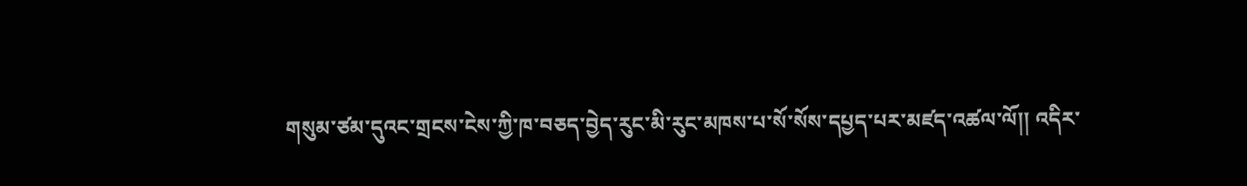གསུམ་ཙམ་དུའང་གྲངས་ངེས་ཀྱི་ཁ་བཅད་བྱེད་རུང་མི་རུང་མཁས་པ་སོ་སོས་དཔྱད་པར་མཛད་འཚལ་ལོ།། འདིར་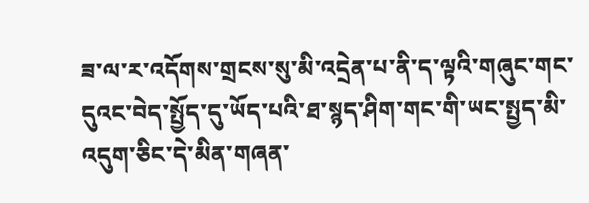ཟ་ལ་ར་འདོགས་གྲངས་སུ་མི་འདྲེན་པ་ནི་ད་ལྟའི་གཞུང་གང་དུའང་བེད་སྤྱོད་དུ་ཡོད་པའི་ཐ་སྙད་ཤིག་གང་གི་ཡང་སྤྱད་མི་འདུག་ཅིང་དེ་མིན་གཞན་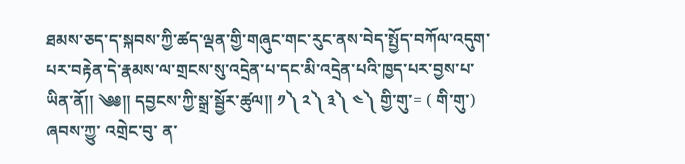ཐམས་ཅད་ད་སྐབས་ཀྱི་ཚད་ལྡན་གྱི་གཞུང་གང་རུང་ནས་བེད་སྤྱོད་བཀོལ་འདུག་པར་བརྟེན་དེ་རྣམས་ལ་གྲངས་སུ་འདྲེན་པ་དང་མི་འདྲེན་པའི་ཁྱད་པར་བྱས་པ་ཡིན་ནོ།། ༄༅།། དབྱངས་ཀྱི་སྒྲ་སྦྱོར་ཚུལ།། ༡༽ ༢༽ ༣༽ ༤༽ གྱི་གུ་= ( གི་གུ་) ཞབས་ཀྱུ་ འགྲེང་བུ་ ན་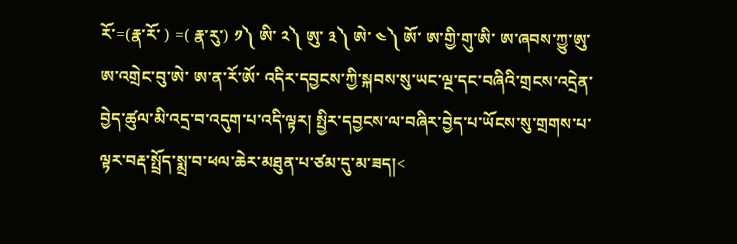རོ་=(རྣ་རོ་ ) =( རྣ་རུ་) ༡༽ ཨི་ ༢༽ ཨུ་ ༣༽ ཨེ་ ༤༽ ཨོ་ ཨ་གྱི་གུ་ཨི་ ཨ་ཞབས་ཀྱུ་ཨུ་ ཨ་འགྲེང་བུ་ཨེ་ ཨ་ན་རོ་ཨོ་ འདིར་དབྱངས་ཀྱི་སྐབས་སུ་ཡང་ལྔ་དང་བཞིའི་གྲངས་འདྲེན་བྱེད་ཚུལ་མི་འདྲ་བ་འདུག་པ་འདི་ལྟར། སྤྱིར་དབྱངས་ལ་བཞིར་བྱེད་པ་ཡོངས་སུ་གྲགས་པ་ལྟར་བརྡ་སྤྲོད་སྨྲ་བ་ཕལ་ཆེར་མཐུན་པ་ཙམ་དུ་མ་ཟད།<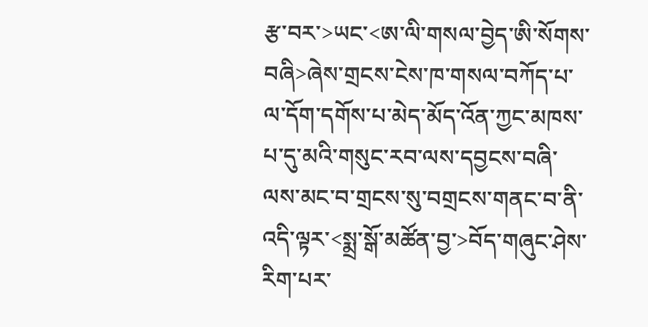རྩ་བར་>ཡང་<ཨ་ལི་གསལ་བྱེད་ཨི་སོགས་བཞི>ཞེས་གྲངས་ངེས་ཁ་གསལ་བཀོད་པ་ལ་དོག་དགོས་པ་མེད་མོད་འོན་ཀྱང་མཁས་པ་དུ་མའི་གསུང་རབ་ལས་དབྱངས་བཞི་ལས་མང་བ་གྲངས་སུ་བགྲངས་གནང་བ་ནི་འདི་ལྟར་<སྨྲ་སྒོ་མཚོན་བྱ་>བོད་གཞུང་ཤེས་རིག་པར་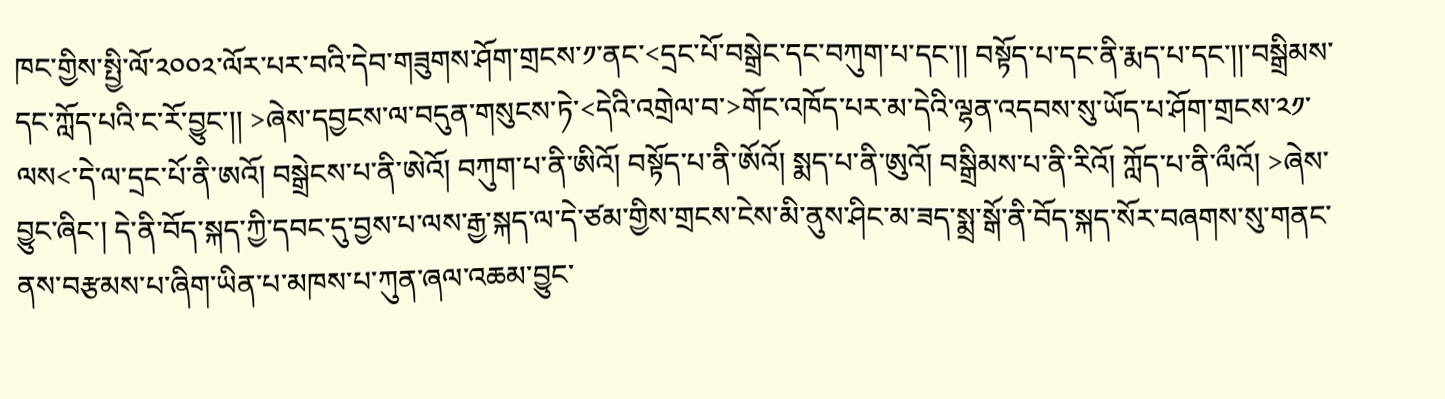ཁང་གྱིས་སྤྱི་ལོ་༢༠༠༢་ལོར་པར་བའི་དེབ་གཟུགས་ཤོག་གྲངས་༡་ནང་<དྲང་པོ་བསྒྲེང་དང་བཀུག་པ་དང་།། བསྟོད་པ་དང་ནི་རྨད་པ་དང་།།་བསྒྲིམས་དང་ཀློད་པའི་ང་རོ་བྱུང་།། >ཞེས་དབྱངས་ལ་བདུན་གསུངས་ཏེ་<དེའི་འགྲེལ་བ་>གོང་འཁོད་པར་མ་དེའི་ལྷན་འདབས་སུ་ཡོད་པ་ཤོག་གྲངས་༢༡་ལས<་དེ་ལ་དྲང་པོ་ནི་ཨའོ། བསྒྲེངས་པ་ནི་ཨེའོ། བཀུག་པ་ནི་ཨིའོ། བསྟོད་པ་ནི་ཨོའོ། སྨད་པ་ནི་ཨུའོ། བསྒྲིམས་པ་ནི་རིའོ། ཀློད་པ་ནི་ལྀའོ། >ཞེས་བྱུང་ཞིང་། དེ་ནི་བོད་སྐད་ཀྱི་དབང་དུ་བྱས་པ་ལས་རྒྱ་སྐད་ལ་དེ་ཙམ་གྱིས་གྲངས་ངེས་མི་ནུས་ཤིང་མ་ཟད་སྨྲ་སྒོ་ནི་བོད་སྐད་སོར་བཞགས་སུ་གནང་ནས་བརྩམས་པ་ཞིག་ཡིན་པ་མཁས་པ་ཀུན་ཞལ་འཆམ་བྱུང་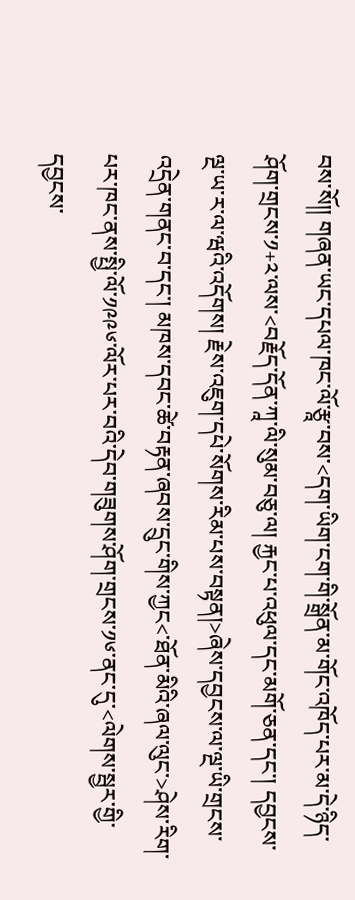བས་སོ།། གཞན་ཡང་དཔལ་ཁང་ལོ་རྩཱ་བས་<དག་ཡིག་ངག་གི་སྒྲོན་མ་གོང་འཁོད་པར་མ་དེ་ཉིད་ཤོག་གྲངས་༡+༢་ལས་<བརྗོད་དོན་ཀཱ་ལི་སུམ་བཅུ་ལ། རྐྱང་པ་འཕུལ་དང་མགོ་ཅན་དང་། དབྱངས་ལྔ་ཡ་ར་ལ་ཝའི་འདོགས། རྗེས་འཇུག་དཔེ་སོགས་རིམ་པས་བསྟན།>ཞེས་དབྱངས་ལ་ལྔ་ཡི་གྲངས་འདྲེན་གནང་བ་དང་། མཁས་དབང་ཚེ་བརྟན་ཞབས་དྲུང་གིས་ཀྱང<་ཐོན་མིའི་ཞལ་ལུང་>ཤེས་རིག་པར་ཁང་ནས་སྤྱི་ལོ་༡༩༩༦་ལོར་པར་བའི་དེབ་གཟུགས་ཤོག་གྲངས་༡༦་ནང་དུ་<ལེགས་སྦྱར་གྱི་དབྱངས་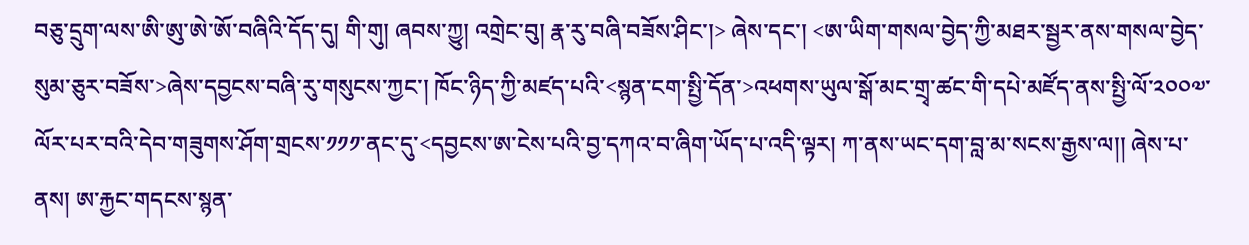བཅུ་དྲུག་ལས་ཨི་ཨུ་ཨེ་ཨོ་བཞིའི་དོད་དུ། གི་གུ། ཞབས་ཀྱུ། འགྲེང་བུ། རྣ་རུ་བཞི་བཟོས་ཤིང་།> ཞེས་དང་། <ཨ་ཡིག་གསལ་བྱེད་ཀྱི་མཐར་སྦྱར་ནས་གསལ་བྱེད་སུམ་ཅུར་བཟོས་>ཞེས་དབྱངས་བཞི་རུ་གསུངས་ཀྱང་། ཁོང་ཉིད་ཀྱི་མཛད་པའི་<སྙན་ངག་སྤྱི་དོན་>འཕགས་ཡུལ་སྒོ་མང་གྲྭ་ཚང་གི་དཔེ་མཛོད་ནས་སྤྱི་ལོ་༢༠༠༧་ལོར་པར་བའི་དེབ་གཟུགས་ཤོག་གྲངས་༡༡༡་ནང་དུ་<དབྱངས་ཨ་ངེས་པའི་བྱ་དཀའ་བ་ཞིག་ཡོད་པ་འདི་ལྟར། ཀ་ནས་ཡང་དག་བླ་མ་སངས་རྒྱས་ལ།། ཞེས་པ་ནས། ཨ་རྐྱང་གདངས་སྙན་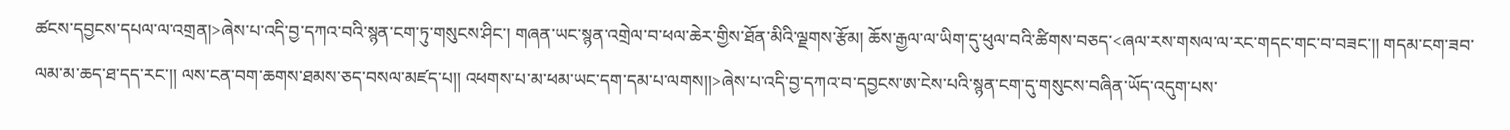ཚངས་དབྱངས་དཔལ་ལ་འགྲན།>ཞེས་པ་འདི་བྱ་དཀའ་བའི་སྙན་ངག་ཏུ་གསུངས་ཤིང་། གཞན་ཡང་སྙན་འགྲེལ་བ་ཕལ་ཆེར་གྱིས་ཐོན་མིའི་ལྗགས་རྩོམ། ཆོས་རྒྱལ་ལ་ཡིག་དུ་ཕུལ་བའི་ཚིགས་བཅད་<ཞལ་རས་གསལ་ལ་རང་གདང་གང་བ་བཟང་།། གདམ་ངག་ཟབ་ལམ་མ་ཆད་ཐ་དད་རང་།། ལས་ངན་བག་ཆགས་ཐམས་ཅད་བསལ་མཛད་པ།། འཕགས་པ་མ་ཕམ་ཡང་དག་དམ་པ་ལགས།།>ཞེས་པ་འདི་བྱ་དཀའ་བ་དབྱངས་ཨ་ངེས་པའི་སྙན་ངག་དུ་གསུངས་བཞིན་ཡོད་འདུག་པས་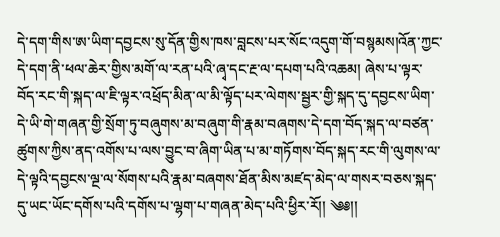དེ་དག་གིས་ཨ་ཡིག་དབྱངས་སུ་དོན་གྱིས་ཁས་བླངས་པར་སོང་འདུག་གོ་བསྙམས།འོན་ཀྱང་དེ་དག་ནི་ཕལ་ཆེར་གྱིས་མགོ་ལ་རན་པའི་ཞྭ་དང་རྔ་ལ་དཔག་པའི་འཆམ། ཞེས་པ་ལྟར་བོད་རང་གི་སྐད་ལ་ཇི་ལྟར་འཕྲོད་མིན་ལ་མི་ལྟོད་པར་ལེགས་སྦྱར་གྱི་སྐད་དུ་དབྱངས་ཡིག་དེ་ཡི་གེ་གཞན་གྱི་སྲོག་ཏུ་བཞུགས་མ་བཞུག་གི་རྣམ་བཞགས་དེ་དག་བོད་སྐད་ལ་བཙན་ཚུགས་ཀྱིས་ནད་འགོས་པ་ལས་བྱུང་བ་ཞིག་ཡིན་པ་མ་གཏོགས་བོད་སྐད་རང་གི་ལུགས་ལ་དེ་ལྟའི་དབྱངས་ལྔ་ལ་སོགས་པའི་རྣམ་བཞགས་ཐོན་མིས་མཛད་མེད་ལ་གསར་བཅས་སྐད་དུ་ཡང་ཡོང་དགོས་པའི་དགོས་པ་ལྷག་པ་གཞན་མེད་པའི་ཕྱིར་རོ།། ༄༅།།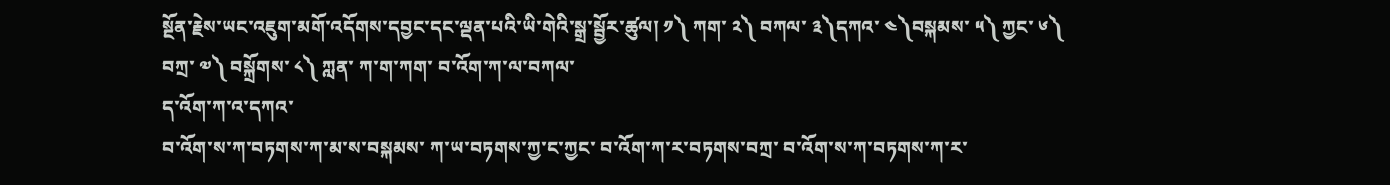སྔོན་རྗེས་ཡང་འཇུག་མགོ་འདོགས་དབྱང་དང་ལྡན་པའི་ཡི་གེའི་སྒྲ་སྦྱོར་ཚུལ། ༡༽ ཀག་ ༢༽ བཀལ་ ༣༽དཀའ་ ༤༽བསྐམས་ ༥༽ ཀྱང་ ༦༽ བཀྲ་ ༧༽ བསྐྲོགས་ ༨༽ ཀླན་ ཀ་ག་ཀག་ བ་འོག་ཀ་ལ་བཀལ་
ད་འོག་ཀ་འ་དཀའ་
བ་འོག་ས་ཀ་བཏགས་ཀ་མ་ས་བསྐམས་ ཀ་ཡ་བཏགས་ཀྱ་ང་ཀྱང་ བ་འོག་ཀ་ར་བཏགས་བཀྲ་ བ་འོག་ས་ཀ་བཏགས་ཀ་ར་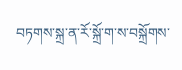བཏགས་སྐྲ་ན་རོ་སྐྲོ་ག་ས་བསྐྲོགས་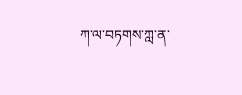ཀ་ལ་བཏགས་ཀླ་ན་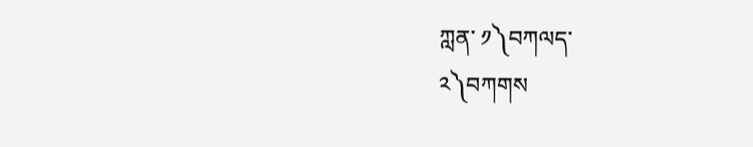ཀླན་ ༡༽བཀལད་
༢༽བཀགས